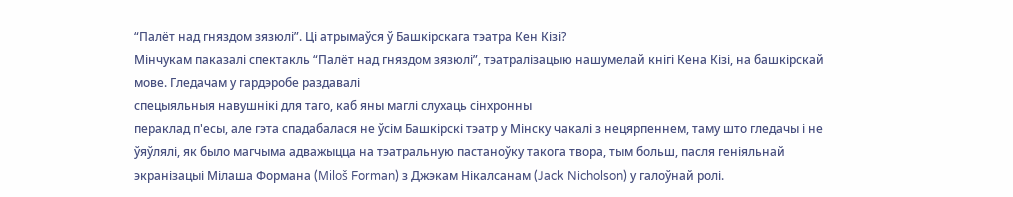“Палёт над гняздом зязюлі”. Ці атрымаўся ў Башкірскага тэатра Кен Кізі?
Мінчукам паказалі спектакль “Палёт над гняздом зязюлі”, тэатралізацыю нашумелай кнігі Кена Кізі, на башкірскай мове. Гледачам у гардэробе раздавалі
спецыяльныя навушнікі для таго, каб яны маглі слухаць сінхронны
пераклад п'есы, але гэта спадабалася не ўсім Башкірскі тэатр у Мінску чакалі з нецярпеннем, таму што гледачы і не ўяўлялі, як было магчыма адважыцца на тэатральную пастаноўку такога твора, тым больш, пасля геніяльнай экранізацыі Мілаша Формана (Miloš Forman) з Джэкам Нікалсанам (Jack Nicholson) у галоўнай ролі.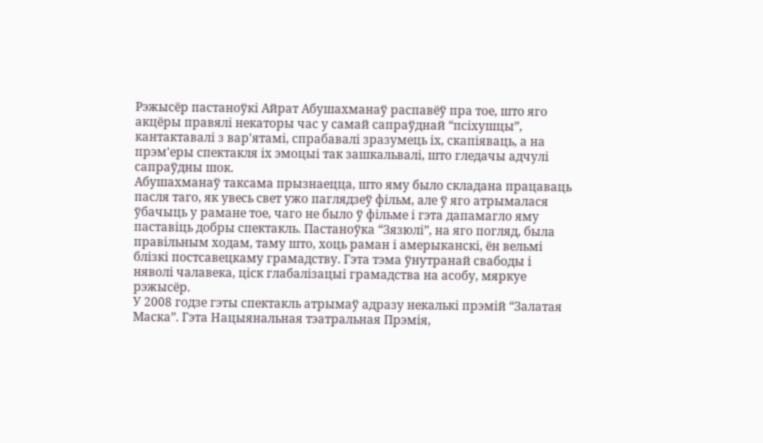Рэжысёр пастаноўкі Айрат Абушахманаў распавёў пра тое, што яго акцёры правялі некаторы час у самай сапраўднай “псіхушцы”, кантактавалі з вар'ятамі, спрабавалі зразумець іх, скапіяваць, а на прэм'еры спектакля іх эмоцыі так зашкальвалі, што гледачы адчулі сапраўдны шок.
Абушахманаў таксама прызнаецца, што яму было складана працаваць пасля таго, як увесь свет ужо паглядзеў фільм, але ў яго атрымалася ўбачыць у рамане тое, чаго не было ў фільме і гэта дапамагло яму паставіць добры спектакль. Пастаноўка “Зязюлі”, на яго погляд, была правільным ходам, таму што, хоць раман і амерыканскі, ён вельмі блізкі постсавецкаму грамадству. Гэта тэма ўнутранай свабоды і няволі чалавека, ціск глабалізацыі грамадства на асобу, мяркуе рэжысёр.
У 2008 годзе гэты спектакль атрымаў адразу некалькі прэмій “Залатая Маска”. Гэта Нацыянальная тэатральная Прэмія,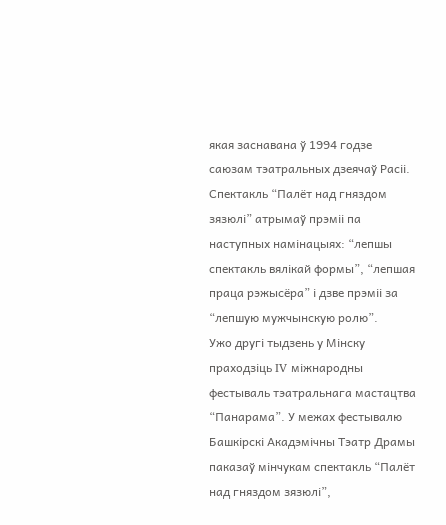якая заснавана ў 1994 годзе саюзам тэатральных дзеячаў Расіі. Спектакль “Палёт над гняздом зязюлі” атрымаў прэміі па наступных намінацыях: “лепшы спектакль вялікай формы”, “лепшая праца рэжысёра” і дзве прэміі за “лепшую мужчынскую ролю”.
Ужо другі тыдзень у Мінску праходзіць IV міжнародны фестываль тэатральнага мастацтва “Панарама”. У межах фестывалю Башкірскі Акадэмічны Тэатр Драмы паказаў мінчукам спектакль “Палёт над гняздом зязюлі”,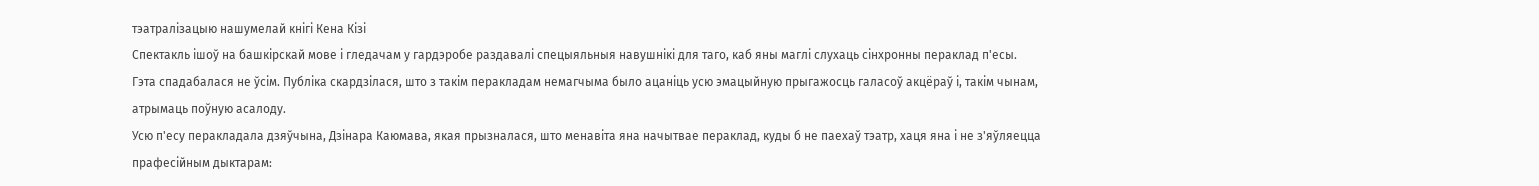тэатралізацыю нашумелай кнігі Кена Кізі
Спектакль ішоў на башкірскай мове і гледачам у гардэробе раздавалі спецыяльныя навушнікі для таго, каб яны маглі слухаць сінхронны пераклад п'есы. Гэта спадабалася не ўсім. Публіка скардзілася, што з такім перакладам немагчыма было ацаніць усю эмацыйную прыгажосць галасоў акцёраў і, такім чынам, атрымаць поўную асалоду.
Усю п'есу перакладала дзяўчына, Дзінара Каюмава, якая прызналася, што менавіта яна начытвае пераклад, куды б не паехаў тэатр, хаця яна і не з'яўляецца прафесійным дыктарам: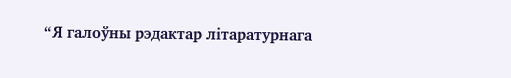“Я галоўны рэдактар літаратурнага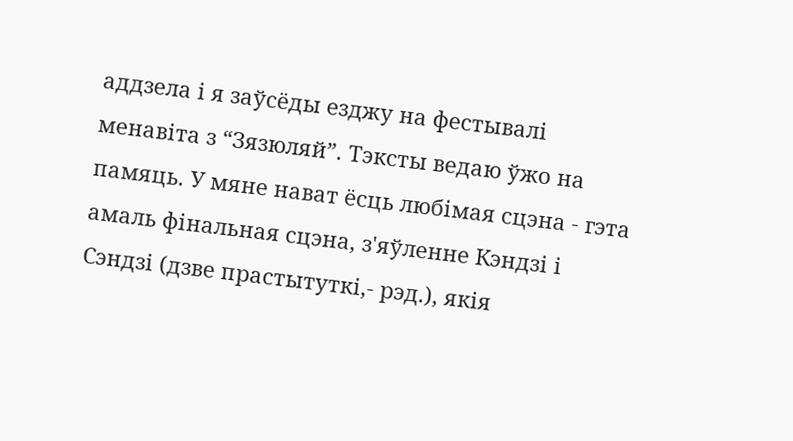аддзела і я заўсёды езджу на фестывалі менавіта з “Зязюляй”. Тэксты ведаю ўжо на памяць. У мяне нават ёсць любімая сцэна - гэта амаль фінальная сцэна, з'яўленне Кэндзі і Сэндзі (дзве прастытуткі,- рэд.), якія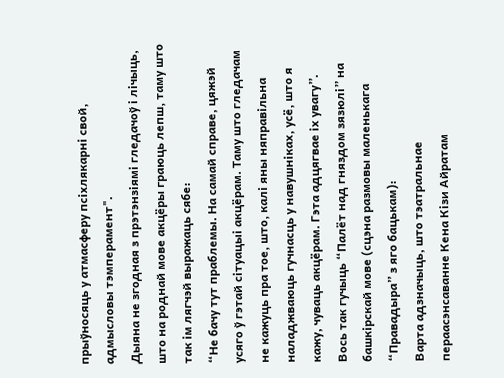прыўносяць у атмасферу псіхлякарні свой, адмысловы тэмперамент".
Дыяна не згодная з прэтэнзіямі гледачоў і лічыць, што на роднай мове акцёры граюць лепш, таму што так ім лягчэй выражаць сябе:
“Не бачу тут праблемы. На самай справе, цяжэй усяго ў гэтай сітуацыі акцёрам. Таму што гледачам не кажуць пра тое, што, калі яны няправільна наладжваюць гучнасць у навушніках, усё, што я кажу, чуваць акцёрам. Гэта адцягвае іх увагу”.
Вось так гучыць “Палёт над гняздом зязюлі” на башкірскай мове (сцэна размовы маленькага “Правадыра” з яго бацькам):
Варта адзначыць, што тэатральнае пераасэнсаванне Кена Кізи Айратам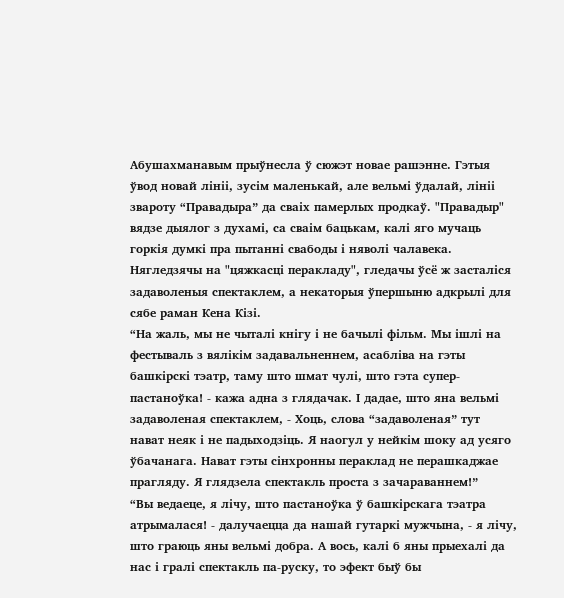Абушахманавым прыўнесла ў сюжэт новае рашэнне. Гэтыя ўвод новай лініі, зусім маленькай, але вельмі ўдалай, лініі звароту “Правадыра” да сваіх памерлых продкаў. "Правадыр" вядзе дыялог з духамі, са сваім бацькам, калі яго мучаць горкія думкі пра пытанні свабоды і няволі чалавека.
Нягледзячы на "цяжкасці перакладу", гледачы ўсё ж засталіся задаволеныя спектаклем, а некаторыя ўпершыню адкрылі для сябе раман Кена Кізі.
“На жаль, мы не чыталі кнігу і не бачылі фільм. Мы ішлі на фестываль з вялікім задавальненнем, асабліва на гэты башкірскі тэатр, таму што шмат чулі, што гэта супер-пастаноўка! - кажа адна з глядачак. І дадае, што яна вельмі задаволеная спектаклем, - Хоць, слова “задаволеная” тут нават неяк і не падыходзіць. Я наогул у нейкім шоку ад усяго ўбачанага. Нават гэты сінхронны пераклад не перашкаджае прагляду. Я глядзела спектакль проста з зачараваннем!”
“Вы ведаеце, я лічу, што пастаноўка ў башкірскага тэатра атрымалася! - далучаецца да нашай гутаркі мужчына, - я лічу, што граюць яны вельмі добра. А вось, калі б яны прыехалі да нас і гралі спектакль па-руску, то эфект быў бы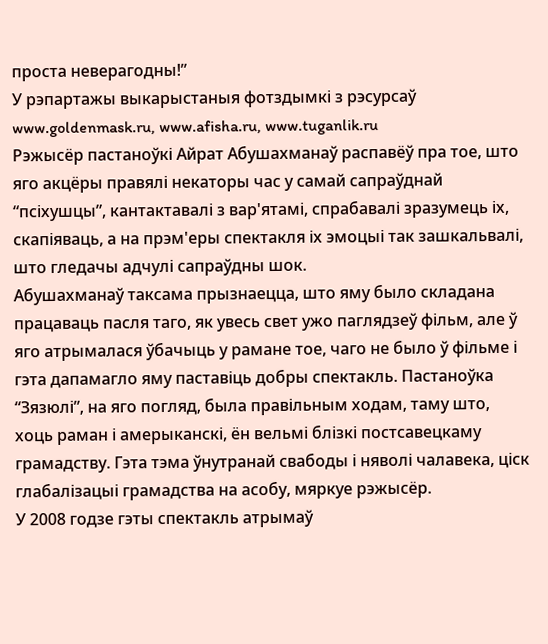проста неверагодны!”
У рэпартажы выкарыстаныя фотздымкі з рэсурсаў www.goldenmask.ru, www.afisha.ru, www.tuganlik.ru
Рэжысёр пастаноўкі Айрат Абушахманаў распавёў пра тое, што яго акцёры правялі некаторы час у самай сапраўднай “псіхушцы”, кантактавалі з вар'ятамі, спрабавалі зразумець іх, скапіяваць, а на прэм'еры спектакля іх эмоцыі так зашкальвалі, што гледачы адчулі сапраўдны шок.
Абушахманаў таксама прызнаецца, што яму было складана працаваць пасля таго, як увесь свет ужо паглядзеў фільм, але ў яго атрымалася ўбачыць у рамане тое, чаго не было ў фільме і гэта дапамагло яму паставіць добры спектакль. Пастаноўка “Зязюлі”, на яго погляд, была правільным ходам, таму што, хоць раман і амерыканскі, ён вельмі блізкі постсавецкаму грамадству. Гэта тэма ўнутранай свабоды і няволі чалавека, ціск глабалізацыі грамадства на асобу, мяркуе рэжысёр.
У 2008 годзе гэты спектакль атрымаў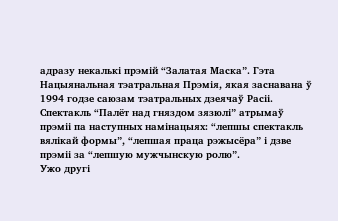адразу некалькі прэмій “Залатая Маска”. Гэта Нацыянальная тэатральная Прэмія, якая заснавана ў 1994 годзе саюзам тэатральных дзеячаў Расіі. Спектакль “Палёт над гняздом зязюлі” атрымаў прэміі па наступных намінацыях: “лепшы спектакль вялікай формы”, “лепшая праца рэжысёра” і дзве прэміі за “лепшую мужчынскую ролю”.
Ужо другі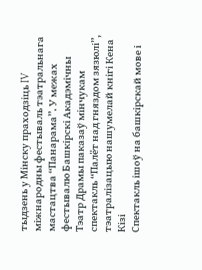тыдзень у Мінску праходзіць IV міжнародны фестываль тэатральнага мастацтва “Панарама”. У межах фестывалю Башкірскі Акадэмічны Тэатр Драмы паказаў мінчукам спектакль “Палёт над гняздом зязюлі”, тэатралізацыю нашумелай кнігі Кена Кізі
Спектакль ішоў на башкірскай мове і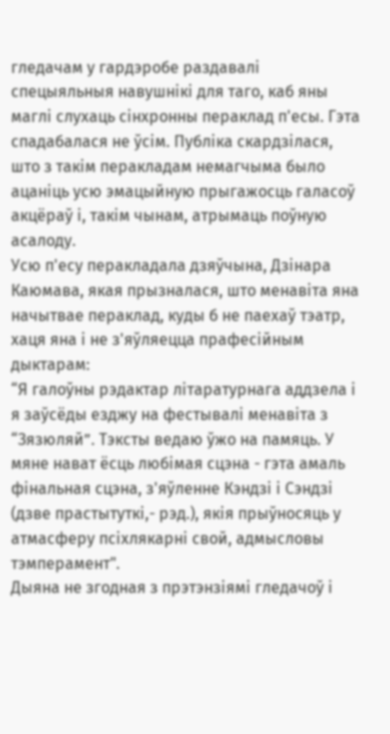гледачам у гардэробе раздавалі спецыяльныя навушнікі для таго, каб яны маглі слухаць сінхронны пераклад п'есы. Гэта спадабалася не ўсім. Публіка скардзілася, што з такім перакладам немагчыма было ацаніць усю эмацыйную прыгажосць галасоў акцёраў і, такім чынам, атрымаць поўную асалоду.
Усю п'есу перакладала дзяўчына, Дзінара Каюмава, якая прызналася, што менавіта яна начытвае пераклад, куды б не паехаў тэатр, хаця яна і не з'яўляецца прафесійным дыктарам:
“Я галоўны рэдактар літаратурнага аддзела і я заўсёды езджу на фестывалі менавіта з “Зязюляй”. Тэксты ведаю ўжо на памяць. У мяне нават ёсць любімая сцэна - гэта амаль фінальная сцэна, з'яўленне Кэндзі і Сэндзі (дзве прастытуткі,- рэд.), якія прыўносяць у атмасферу псіхлякарні свой, адмысловы тэмперамент".
Дыяна не згодная з прэтэнзіямі гледачоў і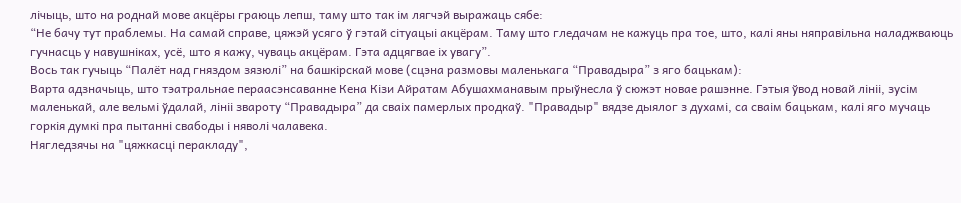лічыць, што на роднай мове акцёры граюць лепш, таму што так ім лягчэй выражаць сябе:
“Не бачу тут праблемы. На самай справе, цяжэй усяго ў гэтай сітуацыі акцёрам. Таму што гледачам не кажуць пра тое, што, калі яны няправільна наладжваюць гучнасць у навушніках, усё, што я кажу, чуваць акцёрам. Гэта адцягвае іх увагу”.
Вось так гучыць “Палёт над гняздом зязюлі” на башкірскай мове (сцэна размовы маленькага “Правадыра” з яго бацькам):
Варта адзначыць, што тэатральнае пераасэнсаванне Кена Кізи Айратам Абушахманавым прыўнесла ў сюжэт новае рашэнне. Гэтыя ўвод новай лініі, зусім маленькай, але вельмі ўдалай, лініі звароту “Правадыра” да сваіх памерлых продкаў. "Правадыр" вядзе дыялог з духамі, са сваім бацькам, калі яго мучаць горкія думкі пра пытанні свабоды і няволі чалавека.
Нягледзячы на "цяжкасці перакладу",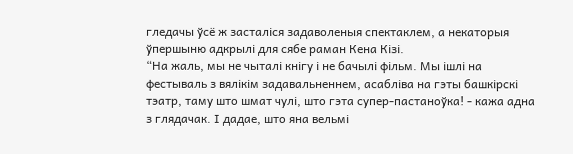гледачы ўсё ж засталіся задаволеныя спектаклем, а некаторыя ўпершыню адкрылі для сябе раман Кена Кізі.
“На жаль, мы не чыталі кнігу і не бачылі фільм. Мы ішлі на фестываль з вялікім задавальненнем, асабліва на гэты башкірскі тэатр, таму што шмат чулі, што гэта супер-пастаноўка! - кажа адна з глядачак. І дадае, што яна вельмі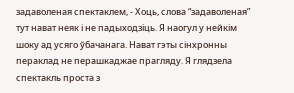задаволеная спектаклем, - Хоць, слова “задаволеная” тут нават неяк і не падыходзіць. Я наогул у нейкім шоку ад усяго ўбачанага. Нават гэты сінхронны пераклад не перашкаджае прагляду. Я глядзела спектакль проста з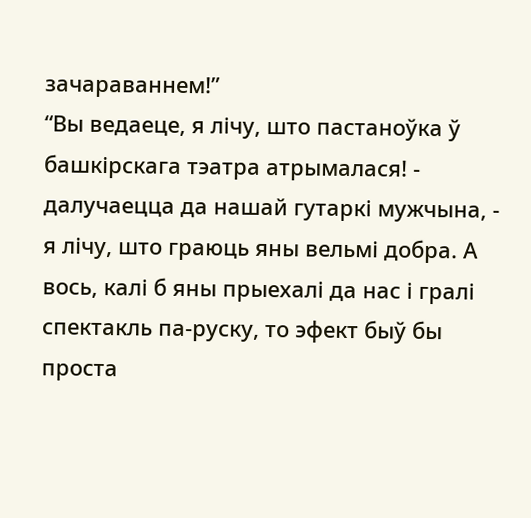зачараваннем!”
“Вы ведаеце, я лічу, што пастаноўка ў башкірскага тэатра атрымалася! - далучаецца да нашай гутаркі мужчына, - я лічу, што граюць яны вельмі добра. А вось, калі б яны прыехалі да нас і гралі спектакль па-руску, то эфект быў бы проста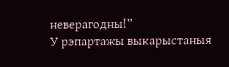неверагодны!”
У рэпартажы выкарыстаныя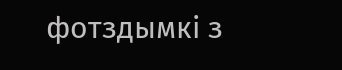фотздымкі з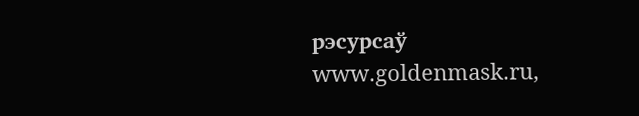рэсурсаў www.goldenmask.ru,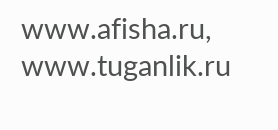www.afisha.ru, www.tuganlik.ru